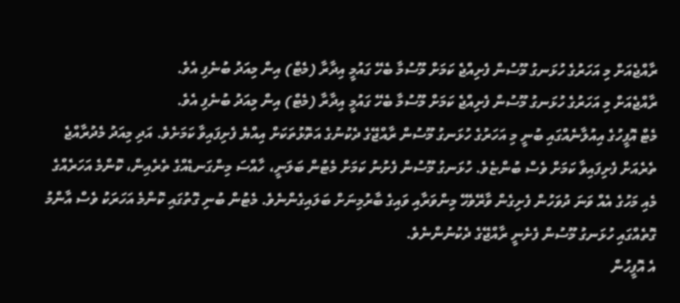ރާއްޖެއަށް މި އަހަރުގެ ހުޅަނގު މޫސުން ފެށިއްޖެ ކަމަށް މޫސުމާ ބެހޭ ގައުމީ އިދާރާ (މެޓް) އިން މިއަދު ބުނެފި އެވެ.
ރާއްޖެއަށް މި އަހަރުގެ ހުޅަނގު މޫސުން ފެށިއްޖެ ކަމަށް މޫސުމާ ބެހޭ ގައުމީ އިދާރާ (މެޓް) އިން މިއަދު ބުނެފި އެވެ.
މެޓް އޮފީހުގެ އިއުލާނެއްގައި ބުނީ މި އަހަރުގެ ހުޅަނގު މޫސުން ރާއްޖޭގެ ދެކުނުގެ އަތޮޅުތަކަށް އިއްޔެ ފެށިފައިވާ ކަމަށެވެ. އަދި މިއަދު މެދުރާއްޖެ ތެރެއަށް ފެށިފައިވާ ކަމަށް ވެސް ބުންޏެވެ. ހުޅަނގު މޫސުން ފެށުނު ކަމަށް މެޓުން ބަލަނީ، ހާއްސަ މިންގަނޑެއްގެ ތެރެއިން، ކޮންމެ އަހަރެއްގެ މެއި މަހުގެ އެއް ވަނަ ދުވަހުން ފެށިގެން ވާރޭވެހޭ މިންވަރާއި ވައިގެ ބާރުމިނަށް ބަލައިގެންނެވެ. މެޓުން ބުނި ގޮތުގައި ކޮންމެ އަހަރަކު ވެސް އާންމު ގޮތެއްގައި ހުޅަނގު މޫސުން ފެށެނީ ރާއްޖޭގެ ދެކުނުންނެވެ.
އެ އޮފީހުން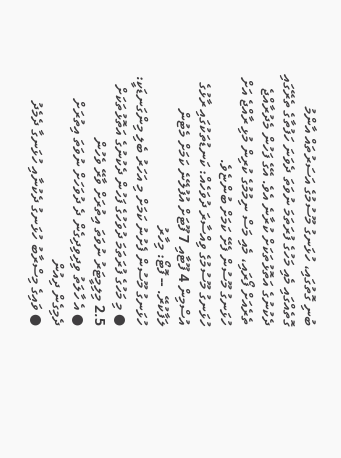ބުނި ގޮތުގައި، ހުޅަނގު މޫސުމުގެ އަސަރުތައް އާންމު ގޮތެއްގައި މެއި މަހުގެ ފުރަތަމަ ނުވަތަ ދެވަނަ ހަފުތާގެ ތެރޭގައި ދެކުނުގެ އަތޮޅުތަކަށް ކުރާނެ އެވެ. އޭގެ ފަހުން މެދުރާއްޖެ ތެރެއަށް ފޯރައި، މެއި މަސް ނިމުމުގެ ކުރިން މުޅި ރާއްޖެ އަށް ހުޅަނގު މޫސުން ފެށޭ ކަމަށް ބުންޏެވެ.
ހުޅަނގު މޫސުމުގެ ވިއްސާރަ ދުވަހެއް: ކަނޑުތަކުގައި ރާޅުގެ އުސްމިން 4 ފޫޓާއި 7 ފޫޓަށް އުފުލޭނެ ކަމަށް މެޓުން ލަފާކުރޭ. -- ފޮޓޯ: މިހާރު
ހުޅަނގު މޫސުން ފެށުނު ކަމަށް މި އަހަރު ބެލި މިންގަނޑަކީ:
● މި މަހުގެ ފުރަތަމަ ދުވަހުގެ ފަހުން ދެކުނުގެ އަތޮޅުތަކަށް 2.5 މިލިމީޓަރު ނުވަތަ އިތުރަށް ވާރޭ ވެހުން
● އެ ހާލަތު ވިދިވިދިގެން ދެ ދުވަހަށް ނުވަތަ އިތުރަށް ދެމިގެން ދިއުން
● ވައިގެ މިސްރާބު ހުޅަނގު ދެކުނާއި ހުޅަނގާ ދެމެދު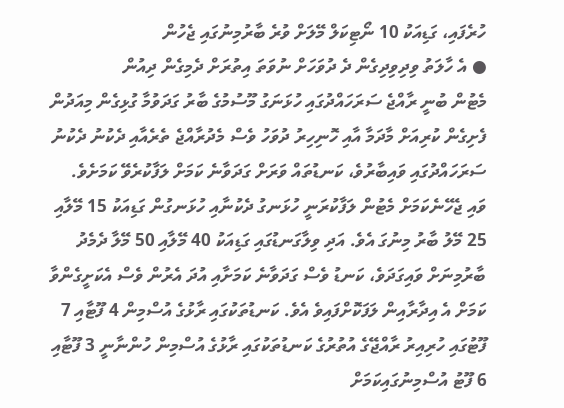ހުރެފައި، ގަޑިއަކު 10 ނޯޓިކަލް މޭލަށް ވުރެ ބާރުމިނުގައި ޖެހުން
● އެ ހާލަތު ވިދިވިދިގެން ދެ ދުވަހަށް ނުވަތަ އިތުރަށް ދެމިގެން ދިއުން
މެޓުން ބުނީ ރާއްޖެ ސަރަހައްދުގައި ހުޅަނަގު މޫސުމުގެ ބާރު ގަދަވުމާ ގުޅިގެން މިއަދުން ފެށިގެން ކުރިއަށް މާދަމާ އާއި ހޮނިހިރު ދުވަހު ވެސް މެދުރާއްޖެ ތެރެއާއި ދެކުނު ދެކުނު ސަރަހައްދުގައި ވައިބާރުވެ، ކަނޑުތައް ވަރަށް ގަދަވާނެ ކަމަށް ލަފާކުރެވޭ ކަމަށެވެ.
ވައި ޖެހޭނެކަމަށް މެޓުން ލަފާކުރަނީ ހުޅަނގު ދެކުނާއި ހުޅަނގުން ގަޑިއަކު 15 މޭލާއި 25 މޭލު ބާރު މިނުގަ އެވެ. އަދި ވިލާގަނޑުގައި ގަޑިއަކު 40 މޭލާއި 50 މޭލާ ދެމެދު ބާރުމިނަށް ވައިގަދަވެ، ކަނޑު ވެސް ގަދަވާނެ ކަމަށާއި އުދަ އެރުން ވެސް އެކަށީގެންވާ ކަމަށް އެ އިދާރާއިން ލަފަކޮށްފައިވެ އެވެ. ކަނޑުތަކުގައި ރާޅުގެ އުސްމިން 4 ފޫޓާއި 7 ފޫޓުގައި ހުރިއިރު ރާއްޖޭގެ އުތުރުގެ ކަނޑުތަކުގައި ރާޅުގެ އުސްމިން ހުންނާނީ 3 ފޫޓާއި 6 ފޫޓު އުސްމިނުގައިކަމަށް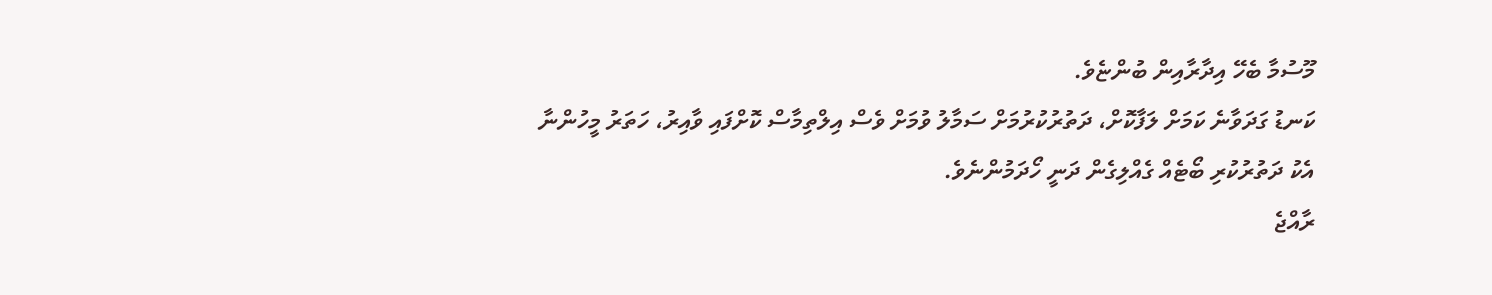މޫސުމާ ބެހޭ އިދާރާއިން ބުންޏެވެ.
ކަނޑު ގަދަވާނެ ކަމަށް ލަފާކޮށް، ދަތުރުކުރުމަށް ސަމާލު ވުމަށް ވެސް އިލްތިމާސް ކޮށްފައި ވާއިރު، ހަތަރު މީހުންނާ އެކު ދަތުރުކުރި ބޯޓެއް ގެއްލިގެން ދަނީ ހޯދަމުންނެވެ.
ރާއްޖެ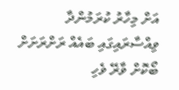އަށް މިހާރު ކުރަމުންދާ ވިއްސާރައިގައި ބައެއް ރަށްރަށަށް ބޯކޮށް ވާރޭ ވެހި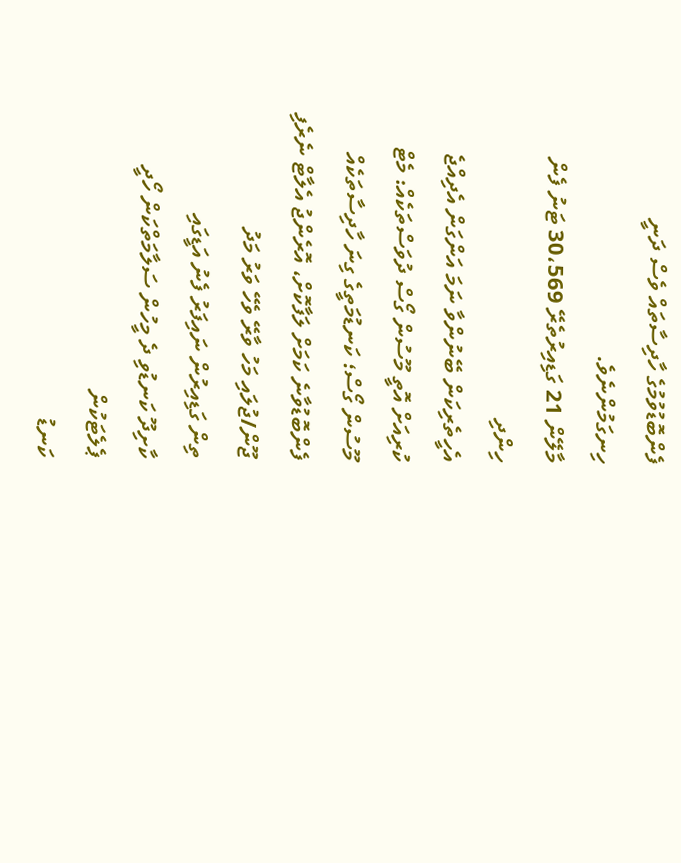ފެންބޮޑުވުމުގެ ހާދިސާތައް ވެސް ދަނީ ހިނގަމުންނެވެ.
މާލޭން 21 ގަޑިއިރުތެރޭ 30،569 ޓަނު ފެން ހިންދި
އެހީތެރިކަން ބޭނުންވާ ނަމަ އަންގަން އެދިއްޖެ
ކުރިއަށް އޮތީ މޫސުން ގޯސް ދުވަސްތަކެއް: މެޓް
މޫސުން ގޯސް؛ ކަނޑުމަތީގެ ގިނަ ހާދިސާތަކެއް
ފެންބޮޑުވާނެ ކަމަށް ލަފާކޮށް، އޮރެންޖު އެލާޓް ނެރެފި
ޖޫން/ޖުލައި މަހު ވާރޭ ވެހޭ ވަރު މަދު
ތިން ގަޑިއިރުން ނައިފަރު ފެނު އަޑީގައި
ކާށިދޫ ކަނޑުވި ދެ މީހުން ސަލާމަތްކަން ހޯދީ ޕެލެޓަކުން
ކަނޑު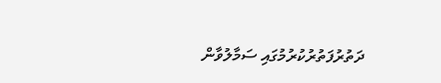ދަތުރުފަތުރުކުރުމުގައި ސަމާލުވާން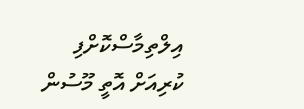އިލްތިމާސްކޮށްފި
ކުރިއަށް އޮތީ މޫސުން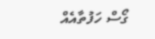ގޯސް ހަފުތާއެއް